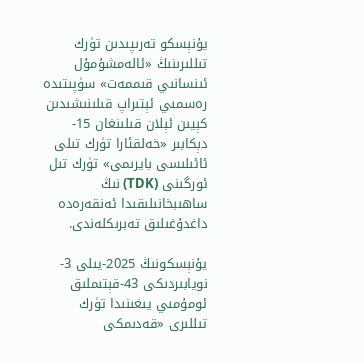يۇنېسكو تەرىپىدىن تۈرك تىللىرىنىڭ «ئالەمشۇمۇل ئىنسانىي قىممەت» سۈپىتىدە رەسمىي ئېتىراپ قىلىنىشىدىن كېيىن ئېلان قىلىنغان 15-دېكابىر «خەلقئارا تۈرك تىلى ئائىلىسى بايرىمى» تۈرك تىل ئورگىنى (TDK) نىڭ ساھىبخانىلىقىدا ئەنقەرەدە داغدۇغىلىق تەبرىكلەندى.

يۇنېسكونىڭ 2025-يىلى 3-نويابىردىكى 43-قېتىملىق ئومۇمىي يىغىنىدا تۈرك تىللىرى «قەدىمكى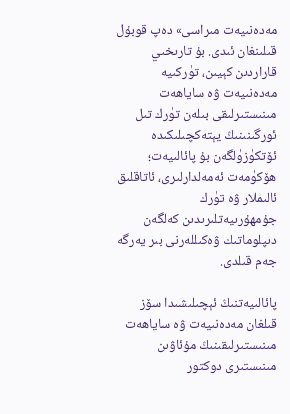مەدەنىيەت مىراسى» دەپ قوبۇل قىلىنغان ئىدى. بۇ تارىخىي قاراردىن كېيىن، تۈركىيە مەدەنىيەت ۋە ساياھەت مىنىستىرلىقى بىلەن تۈرك تىل ئورگىنىنىڭ يېتەكچىلىكىدە ئۆتكۈزۈلگەن بۇ پائالىيەت؛ ھۆكۈمەت ئەمەلدارلىرى، ئاتاقلىق ئالىملار ۋە تۈرك جۇمھۇرىيەتلىرىدىن كەلگەن دىپلوماتىك ۋەكىللەرنى بىر يەرگە جەم قىلدى.

پائالىيەتنىڭ ئېچىلىشىدا سۆز قىلغان مەدەنىيەت ۋە ساياھەت مىنىستىرلىقىنىڭ مۇئاۋىن مىنىستىرى دوكتور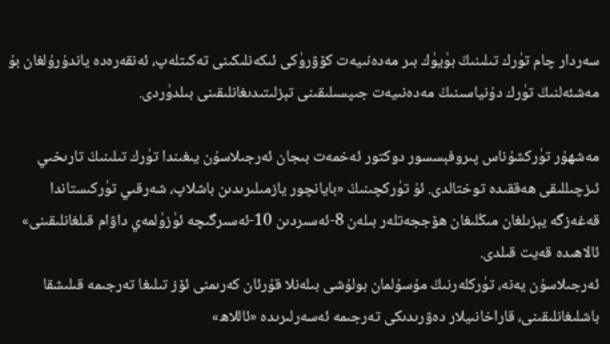سەردار چام تۈرك تىلىنىڭ بۈيۈك بىر مەدەنىيەت كۆۋرۈكى ئىكەنلىكىنى تەكىتلەپ، ئەنقەرەدە ياندۇرۇلغان بۇ مەشئەلنىڭ تۈرك دۇنياسىنىڭ مەدەنىيەت جىپسىلىقىنى تېزلىتىدىغانلىقىنى بىلدۈردى.

مەشھۇر تۈركشۇناس پىروفېسسور دوكتور ئەخمەت بىجان ئەرجىلاسۇن يىغىندا تۈرك تىلىنىڭ تارىخىي ئىزچىللىقى ھەققىدە توختالدى. ئۇ تۈركچىنىڭ «بايانچور يازمىلىرىدىن باشلاپ، شەرقىي تۈركىستاندا قەغەزگە يېزىلغان مىڭلىغان ھۆججەتلەر بىلەن 8-ئەسىردىن 10-ئەسىرگىچە ئۈزۈلمەي داۋام قىلغانلىقىنى» ئالاھىدە قەيت قىلدى.
ئەرجىلاسۇن يەنە، تۈركلەرنىڭ مۇسۇلمان بولۇشى بىلەنلا قۇرئان كەرىمنى ئۆز تىلىغا تەرجىمە قىلىشقا باشلىغانلىقىنى، قاراخانىيلار دەۋرىدىكى تەرجىمە ئەسەرلىرىدە «ئاللاھ»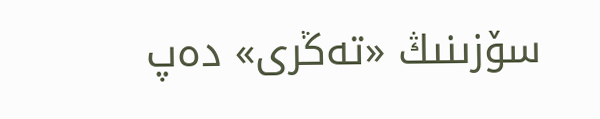سۆزىنىڭ «تەڭرى» دەپ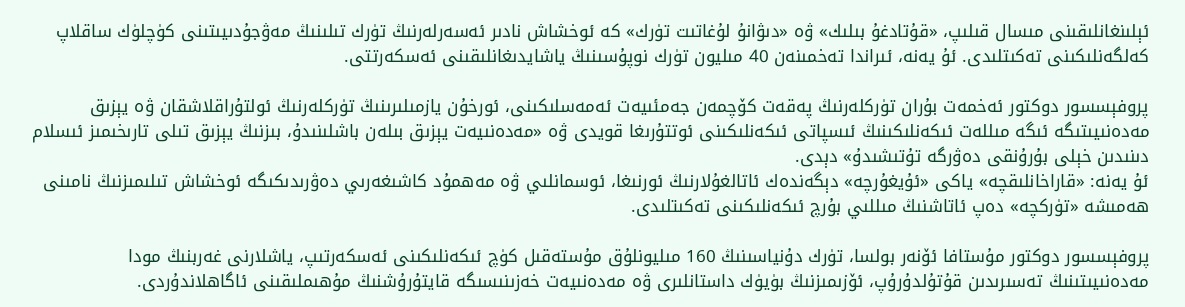ئېلىنغانلىقىنى مىسال قىلىپ، «قۇتادغۇ بىلىك» ۋە «دىۋانۇ لۇغاتىت تۈرك» كە ئوخشاش نادىر ئەسەرلەرنىڭ تۈرك تىلىنىڭ مەۋجۇدىيىتىنى كۈچلۈك ساقلاپ كەلگەنلىكىنى تەكىتلىدى. ئۇ يەنە، ئىراندا تەخمىنەن 40 مىليون تۈرك نوپۇسىنىڭ ياشايدىغانلىقىنى ئەسكەرتتى.

پروفېسسور دوكتور ئەخمەت بۇران تۈركلەرنىڭ پەقەت كۆچمەن جەمئىيەت ئەمەسلىكىنى، ئورخۇن يازمىلىرىنىڭ تۈركلەرنىڭ ئولتۇراقلاشقان ۋە يېزىق مەدەنىيىتىگە ئىگە مىللەت ئىكەنلىكىنىڭ ئىسپاتى ئىكەنلىكىنى ئوتتۇرىغا قويدى ۋە «مەدەنىيەت يېزىق بىلەن باشلىنىدۇ، بىزنىڭ يېزىق تىلى تارىخىمىز ئىسلام دىنىدىن خېلى بۇرۇنقى دەۋرگە تۇتىشىدۇ» دېدى.
ئۇ يەنە: «قاراخانلىقچە» ياكى «ئۇيغۇرچە» دېگەندەك ئاتالغۇلارنىڭ ئورنىغا، ئوسمانلىي ۋە مەھمۇد كاشىغەرىي دەۋرىدىكىگە ئوخشاش تىلىمىزنىڭ نامىنى ھەمىشە «تۈركچە» دەپ ئاتاشنىڭ مىللىي بۇرچ ئىكەنلىكىنى تەكىتلىدى.

پروفېسسور دوكتور مۇستافا ئۆنەر بولسا، تۈرك دۇنياسىنىڭ 160 مىليونلۇق مۇستەقىل كۈچ ئىكەنلىكىنى ئەسكەرتىپ، ياشلارنى غەربنىڭ مودا مەدەنىيىتىنىڭ تەسىرىدىن قۇتۇلدۇرۇپ، ئۆزىمىزنىڭ بۈيۈك داستانلىرى ۋە مەدەنىيەت خەزىنىسىگە قايتۇرۇشنىڭ مۇھىملىقىنى ئاگاھلاندۇردى.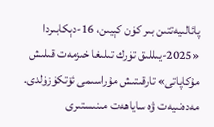پائالىيەتتىن بىر كۈن كېيىن، 16-دېكابىردا «2025-يىللىق تۈرك تىلىغا خىزمەت قىلىش مۇكاپاتى» تارقىتىش مۇراسىمى ئۆتكۈزۈلدى. مەدەنىيەت ۋە ساياھەت مىنىستىرى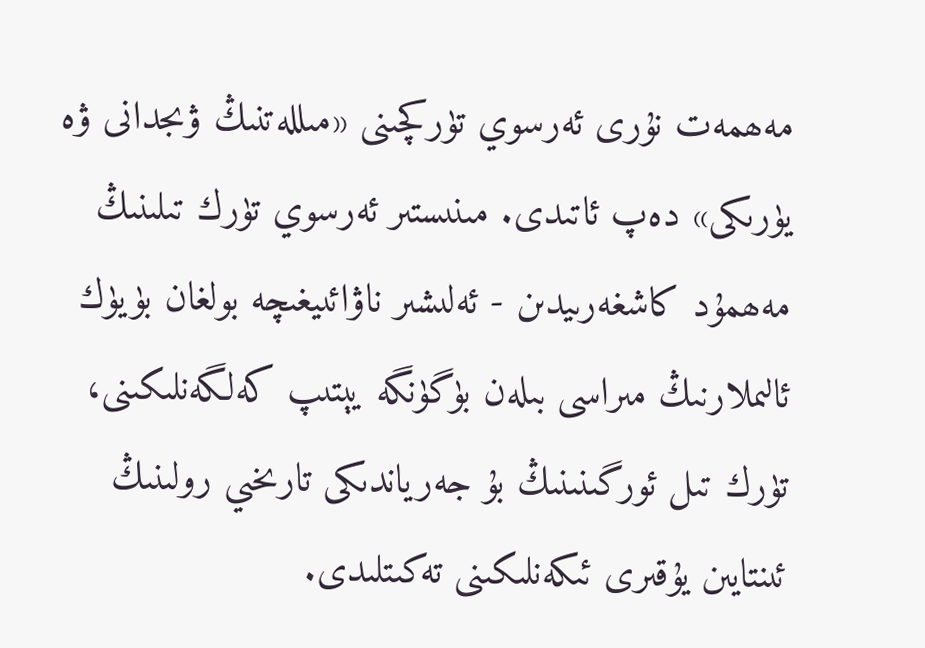مەھمەت نۇرى ئەرسوي تۈركچىنى «مىللەتنىڭ ۋىجدانى ۋە يۈرىكى» دەپ ئاتىدى. مىنىستىر ئەرسوي تۈرك تىلىنىڭ مەھمۇد كاشغەرىيدىن - ئەلىشىر ناۋائىيغىچە بولغان بۈيۈك ئالىملارنىڭ مىراسى بىلەن بۈگۈنگە يېتىپ كەلگەنلىكىنى، تۈرك تىل ئورگىنىنىڭ بۇ جەرياندىكى تارىخىي رولىنىڭ ئىنتايىن يۇقىرى ئىكەنلىكىنى تەكىتلىدى.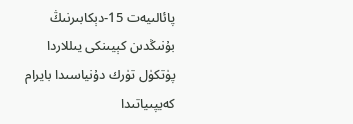پائالىيەت 15-دېكابىرنىڭ بۇنىڭدىن كېيىنكى يىللاردا پۈتكۈل تۈرك دۇنياسىدا بايرام كەيپىياتىدا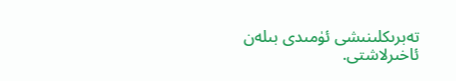تەبرىكلىنىشى ئۈمىدى بىلەن ئاخىرلاشتى.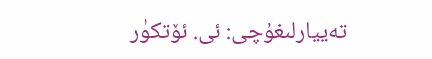تەييارلىغۇچى: ئى. ئۆتكۈر